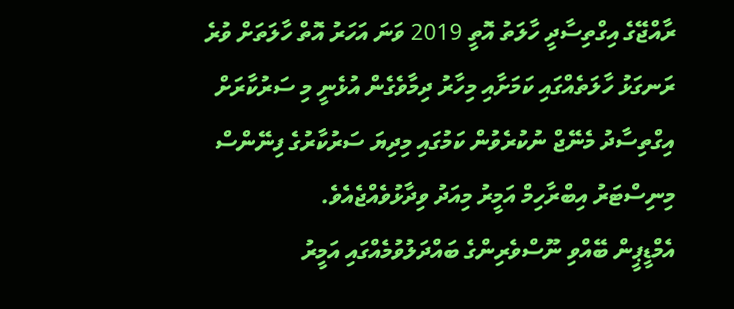ރާއްޖޭގެ އިގްތިސާދީ ހާލަތު އޮތީ 2019 ވަނަ އަހަރު އޮތް ހާލަތަށް ވުރެ ރަނގަޅު ހާލަތެއްގައި ކަމަށާއި މިހާރު ދިމާވެގެން އުޅެނީ މި ސަރުކާރަށް އިގްތިސާދު މެނޭޖް ނުކުރެވުން ކަމުގައި މިދިޔަ ސަރުކާރުގެ ފިނޭންސް މިނިސްޓަރު އިބްރާހިމް އަމީރު މިއަދު ވިދާޅުވެއްޖެއެވެ.
އެމްޑީޕީން ބޭއްވި ނޫސްވެރިންގެ ބައްދަލުވުމެއްގައި އަމީރު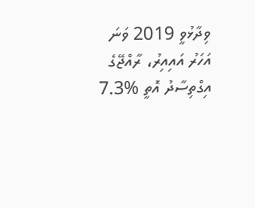ވިދާޅުވީ 2019 ވަނަ އަހަރު އައިއިރު، ރާއްޖޭގެ އިގްތިސާދު އޮތީ %7.3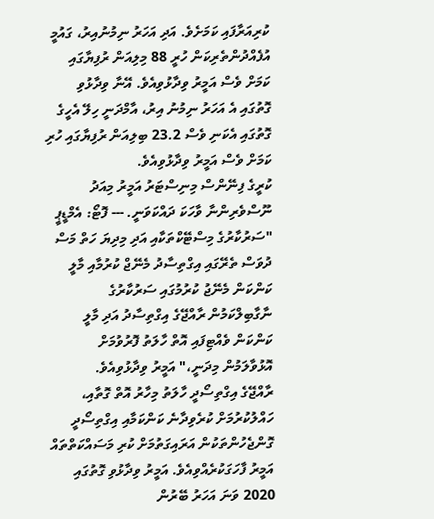ކުރިއަރާފައި ކަމަށެވެ. އަދި އަހަރު ނިމުނުއިރު، ގައުމީ އުފެއްދުންތެރިކަން ހުރީ 88 މިލިއަން ރުފިޔާގައި ކަމަށް ވެސް އަމީރު ވިދާޅުވިއެވެ. އޭނާ ވިދާޅުވި ގޮތުގައި އެ އަހަރު ނިމުނު އިރު، އާމްދަނީ ހިލޭ އެހީގެ ގޮތުގައި އެކަނި ވެސް 23.2 ބިލިއަން ރުފިޔާގައި ހުރި ކަމަށް ވެސް އަމީރު ވިދާޅުވިއެވެ.
ކުރީގެ ފިނޭންސް މިނިސްޓަރު އަމީރު މިއަދު ނޫސްވެރިންނާ ވާހަކަ ދައްކަވަނީ. --- ފޮޓޯ: އެމްޑީޕީ
"ސަރުކާރުގެ މިސްޓޭކްތަކާއި އަދި މިދިޔަ ހަތް މަސް ދުވަސް ތެރޭގައި އިގްތިސާދު މެނޭޖް ކުރުމާއި މާލީ ކަންކަން މެނޭޖު ކުރުމުގައި ސަރުކާރުގެ ނާގާބިލްކަމުން ރާއްޖޭގެ އިގްތިސާދު އަދި މާލީ ކަންކަން ވެއްޓިފައި އޮތް ހާލަތު ފޮރުވުމަށް އޮޅުވާލަމުން މިދަނީ،" އަމީރު ވިދާޅުވިއެވެ.
ރާއްޖޭގެ އިގްތިސޯދީ ހާލަތު މިހާރު އޮތް ގޮތާއި، ހައްލުކުރުމަށް ކުރެވިދާނެ ކަންކަމާއި އިގްތިސޯދީ ގޮންޖެހުންތަކުން އަރައިގަތުމަށް ކުރި މަސައްކަތްތައް އަމީރު ފާހަގަކުރެއްވިއެވެ. އަމީރު ވިދާޅުވި ގޮތުގައި 2020 ވަނަ އަހަރު ބޭރުން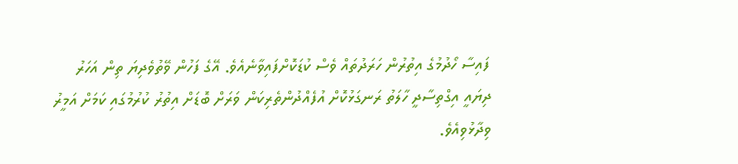ފައިސާ ހޯދުމުގެ އިތުރުން ހަރަދުތައް ވެސް ކުޑަކޮށްފައިވާނެއެވެ. އޭގެ ފަހުން ވޭތުވެދިޔަ ތިން އަހަރު ދިޔައީ އިގްތިސާދީ ހާލަތު ރަނގަޅުކޮށް އުފެއްދުންތެރިކަން ވަރަށް ބޮޑަށް އިތުރު ކުރުމުގައި ކަމަށް އަމީރު ވިދާޅުވިއެވެ.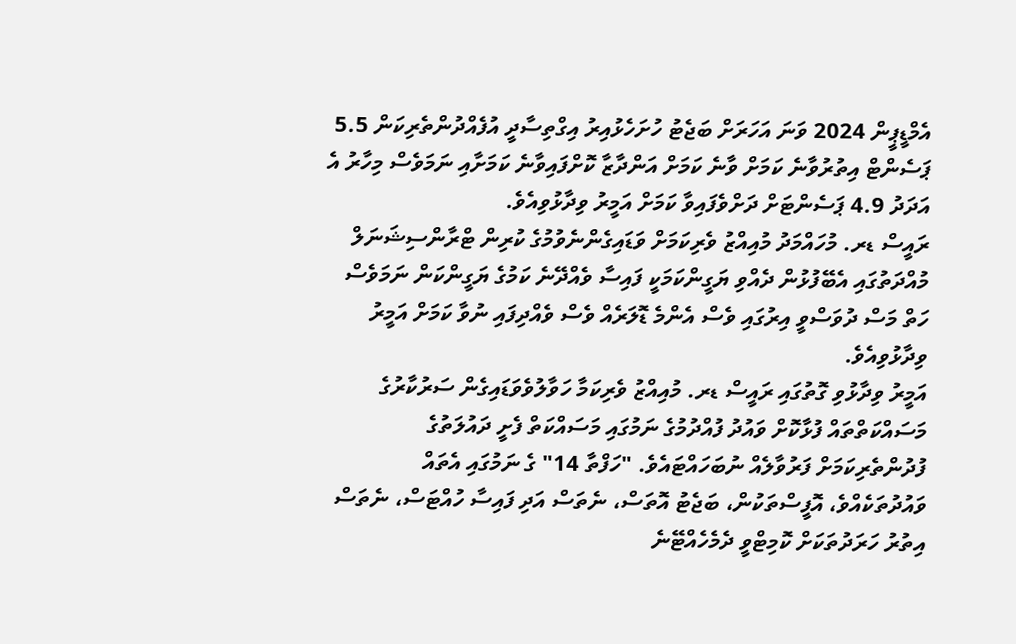އެމްޑީޕީން 2024 ވަނަ އަހަރަށް ބަޖެޓު ހުށަހެޅުއިރު އިގްތިސާދީ އުފެއްދުންތެރިކަން 5.5 ޕަސެންޓް އިތުރުވާނެ ކަމަށް ވާނެ ކަމަށް އަންދާޒާ ކޮށްފައިވާނެ ކަމަށާއި ނަމަވެސް މިހާރު އެ އަދަދު 4.9 ޕަސެންޓަށް ދަށްވެފައިވާ ކަމަށް އަމީރު ވިދާޅުވިއެވެ.
ރައީސް ޑރ. މުހައްމަދު މުއިއްޒު ވެރިކަމަށް ވަޑައިގެންނެވުމުގެ ކުރިން ޓްރާންސިޝަނަލް މުއްދަތުގައި އެބޭފުޅުން ދެއްވި ޔަގީންކަމަކީ ފައިސާ ވެއްދޭނެ ކަމުގެ ޔަގީންކަން ނަމަވެސް ހަތް މަސް ދުވަސްވީ އިރުގައި ވެސް އެންމެ ޑޮލަރެއް ވެސް ވެއްދިފައި ނުވާ ކަމަށް އަމީރު ވިދާޅުވިއެވެ.
އަމީރު ވިދާޅުވި ގޮތުގައި ރައީސް ޑރ. މުއިއްޒު ވެރިކަމާ ހަވާލުވެވަޑައިގެން ސަރުކާރުގެ މަސައްކަތްތައް ފުޅާކޮށް ވައުދު ފުއްދުމުގެ ނަމުގައި މަސައްކަތް ފެށީ ދައުލަތުގެ ފުދުންތެރިކަމަށް ފަރުވާލެއް ނުބަހައްޓައެވެ. "ހަފްތާ 14" ގެ ނަމުގައި އެތައް ވައުދުތަކެއްވެ، އޮފީސްތަކުން، ބަޖެޓު އޮތަސް، ނެތަސް އަދި ފައިސާ ހުއްޓަސް، ނެތަސް އިތުރު ހަރަދުތަކަށް ކޮމިޓްވީ ދެމެހެއްޓޭނެ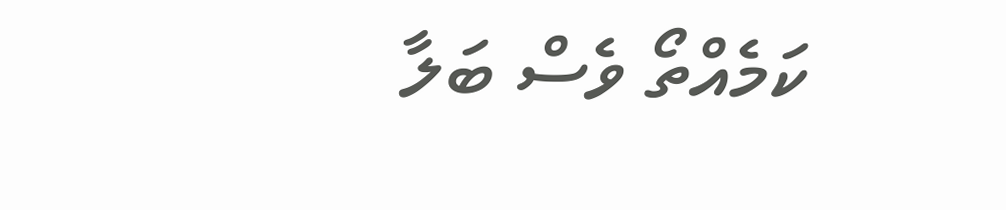ކަމެއްތޯ ވެސް ބަލާ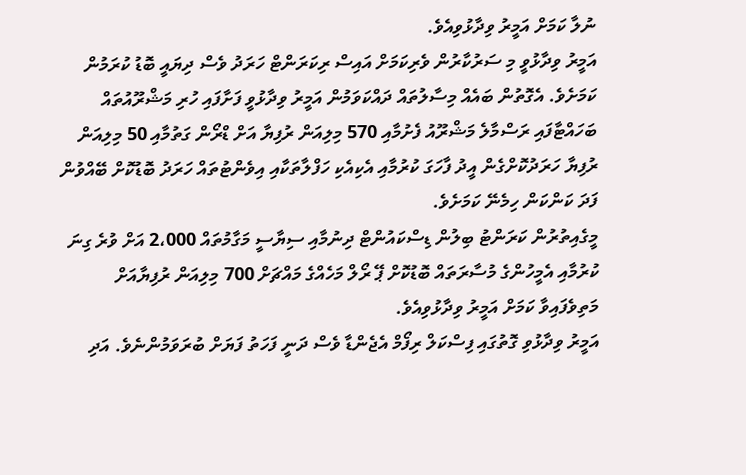ނުލާ ކަމަށް އަމީރު ވިދާޅުވިއެވެ.
އަމީރު ވިދާޅުވީ މި ސަރުކާރުން ވެރިކަމަށް އައިސް ރިކަރަންޓް ހަރަދު ވެސް ދިޔައީ ބޮޑު ކުރަމުން ކަމަށެވެ. އެގޮތުން ބައެއް މިސާލުތައް ދައްކަވަމުން އަމީރު ވިދާޅުވީ ފަށާފައި ހުރި މަޝްރޫއުތައް ބަހައްޓާފައި ރަސްމާލެ މަޝްރޫއު ފެށުމާއި 570 މިލިއަން ރުފިޔާ އަށް ޑްރޯން ގަތުމާއި 50 މިލިއަން ރުފިޔާ ހަރަދުކޮށްގެން އީދު ފާހަގަ ކުރުމާއި އެކިއެކި ހަފްލާތަކާއި އިވެންޓުތައް ހަރަދު ބޮޑުކޮށް ބޭއްވުން ފަދަ ކަންކަން ހިމެނޭ ކަމަށެވެ.
މީގެއިތުރުން ކަރަންޓު ބިލުން ޑިސްކައުންޓް ދިނުމާއި ސިޔާސީ މަގާމުތައް 2،000 އަށް ވުރެ ގިނަ ކުރުމާއި އެމީހުންގެ މުސާރަތައް ބޮޑުކޮށް ޕޭ ރޯލް މަހެއްގެ މައްޗަށް 700 މިލިއަން ރުފިޔާއަށް މަތިވެފައިވާ ކަމަށް އަމީރު ވިދާޅުވިއެވެ.
އަމީރު ވިދާޅުވި ގޮތުގައި ފިސްކަލް ރިފޯމް އެޖެންޑާ ވެސް ދަނީ ފަހަތު ފަޔަށް ބުރަވަމުންނެވެ. އަދި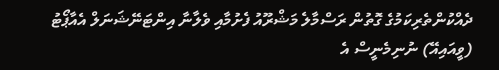ދެއްކުންތެރިކަމުގެ ގޮތުން ރަސްމާލެ މަޝްރޫއު ފެށުމާއި ވެލާނާ އިންޓަނޭޝަނަލް އެއާޕޯޓު (ވީއައިއޭ) ނުނިމެނީސް އެ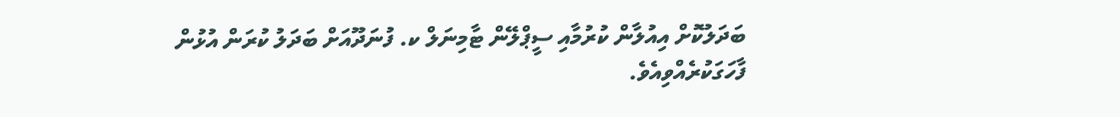ބަދަލުކޮށް އިއުލާން ކުރުމާއި ސީޕްލޭން ޓާމިނަލް ކ. ފުނަދޫއަށް ބަދަލު ކުރަން އުޅުން ފާހަގަކުރެއްވިއެވެ.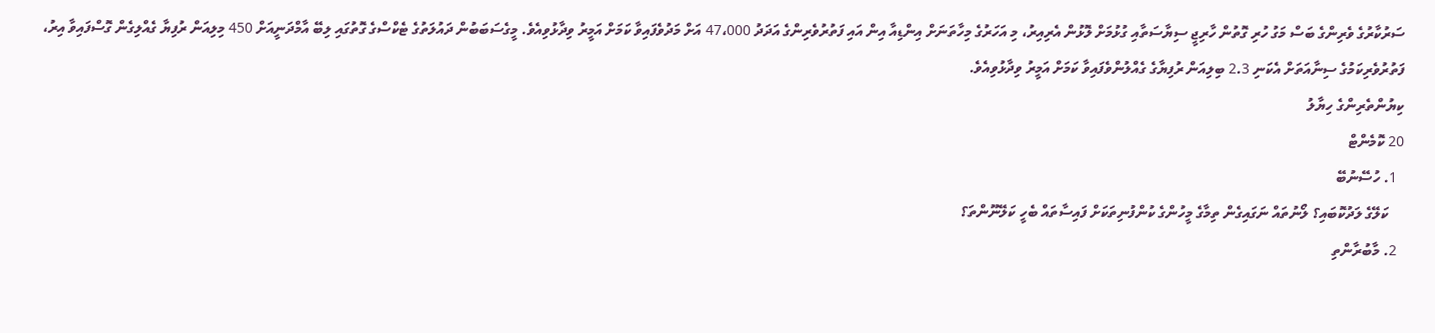ސަރުކާރުގެ ވެރިންގެ ބަސް މަގު ހުރި ގޮތުން ހާރިޖީ ސިޔާސަތާއި ގުޅުމަށް ލޮޅުން އެރިއިރު، މި އަހަރުގެ މިހާތަނަށް އިންޑިއާ އިން އައި ފަތުރުވެރިންގެ އަދަދު 47،000 އަށް މަދުވެފައިވާ ކަމަށް އަމީރު ވިދާޅުވިއެވެ. މީގެސަބަބުން ދައުލަތުގެ ޓެކްސްގެ ގޮތުގައި ލިބޭ އާމްދަނީއަށް 450 މިލިއަން ރުފިޔާ ގެއްލިގެން ގޮސްފައިވާ އިރު، ފަތުރުވެރިކަމުގެ ސިނާއަތަށް އެކަނި 2.3 ބިލިއަން ރުފިޔާގެ ގެއްލުންވެފައިވާ ކަމަށް އަމީރު ވިދާޅުވިއެވެ.
ކިޔުންތެރިންގެ ހިޔާލު
20 ކޮމެންޓް
  1. ހުސޭނުބޭ
    ކަލޭގެ ލަދުކޮބައި؟ ލޯނުތައް ނަގައިގެން ތިމާގެ މީހުންގެ ކުންފުނިތަކަށް ފައިސާތައް ބެހީ ކަލޭނޫންތަ؟
  2. މާބުރާންތި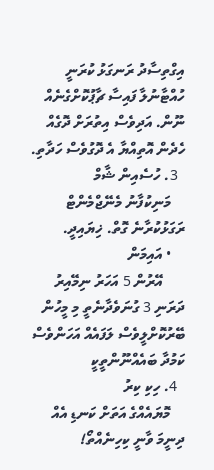އިގްތިސާދު ރަނގަޅު ކުރަނީ ހުއްޓާނުލާ ފައިސާ ޗާޕުކޮށްގެނެއް ނޫން. އަދިވެސް އިތުރަށް ދޮގެއް ހެދެން އޮތިއްޔާ އެ ދޮގުވެސް ހަދާތި.
  3. ހުސެއިން ޝާމް
    މަނިކުފާނު މެނޭޖްމެންޓް ރަގަޅުކުރާނެ ގޮތް. ޚިޔައިދީ.
    • އައިމަން
      އޭރުން 5 އަހަރު ނިމޭއިރު ދަރަނި 3 ގުނަވެދާނެތީ މި މީހުން ބޭރުކޮށްލީވެސް ލަފައެއް އަހަންވެސް ކަމުދާ ބައެއްނޫންތީކީ
  4. ހިކި ކިރު
    މޮޔައެއްގެ އަތަށް ކަނޑި އެއް ދިނީމަ ވާނީ ކިހިނެއްތޯ!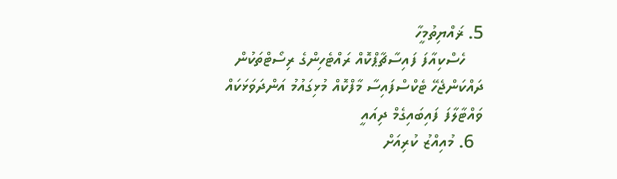5. ޜައްޔިތުމީހާ
    ހެސްކިއާފަ ފައިސާޗާޕްކޮއް ރައްޓެހިންގެ ރިސޯޓްތަކުން ދައްކަންޖެހޭ ޓެކްސްފައިސާ މާފްކޮއް މުޅިގައުމު އަންދަވަޅަކައް ވައްޓާލާފަ ފައިބައިގެމް ދިއައީ
  6. މުއިއްޒު ކުރިއަށް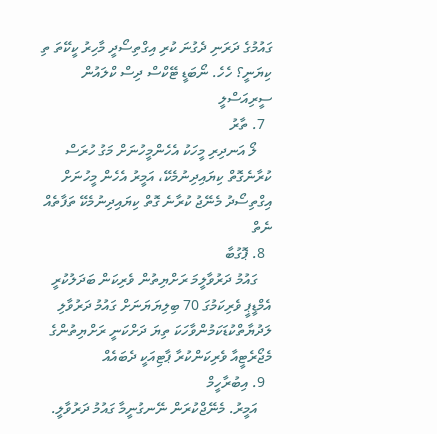ގައުމުގެ ދަރަނި ދެގުނަ ކުރި އިގްތިސޯދީ މާހިރު ކީކޭތަ ތި ކިޔަނީ؟ ހެހެ. ނޯބަޑީ ޓޭކްސް ދިސް ކްލައުން ސީރިއަސްލީ
  7. ތާރު
    ލޯ އަނދިރި މީހަކު އެހެންމީހުނަށް މަގު ހުރަސް ކުރާނެގޮތް ކިޔައިދިނުމެކޭ، އަމީރު އެހެން މީހުނަށް އިގްތިސޯދު މެނޭޖު ކުރާނެ ގޮތް ކިޔައިދިނުމެކޭ ތަފާތެއް ނެތް
  8. ޕޮގުބާ
    ގައުމު ދަރުވާލީމަ ރަށްޔިތުން ވެރިކަން ބަދަލުކުރީ އެމްޑީޕީ ވެރިކަމުގަ 70 ބިލިޔަޔަނަށް ގައުމު ދަރުވާލި ލަދުޔާތްކުޑަކަމުންވާހަކަ ތިޔަ ދަށްކަނީ ރަށްޔިތުންގެ މެޖޯރެޓީއާ ވެރިކަންކުރާ ޕާޓިއަކީ ދެބައެއް
  9. އިބުރާހީމް
    އަމީރު. މެނޭޖްކުރަން ނޭނގުނީމާ ގައުމު ދަރުވާލީ.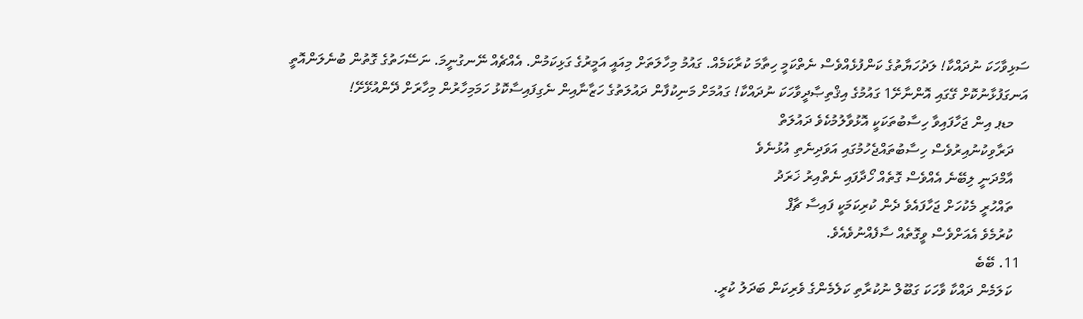ސަޅިވާހަކަ ނުދައްކާ! ލަދުހަޔާތުގެ ކަންފުޅެއްވެސް ނެތްކަމީ ހިތާމަ ކުރާކަމެއް. ގައުމު މިހާލަތަށް މިއައީ އަމީރުގެ ގަޅިކަމުން. އެއްޗެއް ނޭނގުނީމަ. ނަސޭހަތުގެ ގޮތުން ބުނެލަންއޮތީ އަނގަފުޅާނުކޮށް ގޭގައި އޮންނާށޭ1 ގައުމުގެ އިޤްތިޞާދީވާހަކަ ނުދައްކާ! ގައުމަށް މަނިކުފާން ދައުލަތުގެ ހަޒާނާއިން ނެގިފައިސާކޮޅު ހަމަމިހާރުން މިހާރަށް ދޭންއުޅޭށޭ!
    މޑޕ އިން ޖަހާފައިވާ ހިސާބުތަކަކީ އޮޅުވާލުމުކެވެ ދައުލަތް
    ދަރާވިކުނުއިރުވެސް ހިސާބުތައްޖެހުމުގައި އަވަދިނެތި އުޅުނެވެ
    އާމްދަނީ ލިބޭނެ އެއްވެސް ގޮތެއް ހޯދާފައި ނެތްއިރު ޚަރަދު
    ތައްހުރީ މެކުހަށް ޖަހާފައެވެ ދެން ކުރިކަމަކީ ފައިސާ ޗާޕް
    ކުރުމެވެ އެއަށްވެސް ވީގޮތެއް ސާފެއްނުވެއެވެ.
  11. ބޭބެ
    ކަލަމެން ދައްކާ ވާހަކަ ގަބޫލް ނުކުރާތި ކަލެމެންގެ ވެރިކަން ބަދަލު ކުރީ.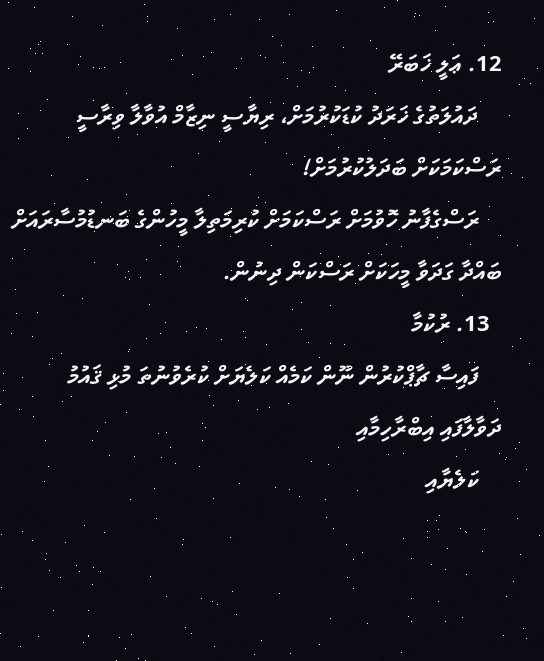12. ޢަލީ ޚަބަރޭ
    ދައުލަތުގެ ޚަރަދު ކުޑަކުރުމަށް، ރިޔާސީ ނިޒާމް އުވާލާ ވިރާސީ ރަސްކަމަކަށް ބަދަލުކުރުމަށް!
    ރަސްގެފާނު ހޮވުމަށް ރަސްކަމަށް ކުރިމަތިލާ މީހުންގެ ބަނޑުމުސާރައަށް ބައްދާ ގަދަވާ މީހަކަށް ރަސްކަން ދިނުން.
  13. ރުކުމާ
    ފައިސާ ޗާޕްކުރުން ނޫން ކަމެއް ކަލެޔަށް ކުރެވުނުތަ މުޅި ޤައުމު ދަވާލާފައި އިބްރާހިމާއި
    ކަލެޔާއި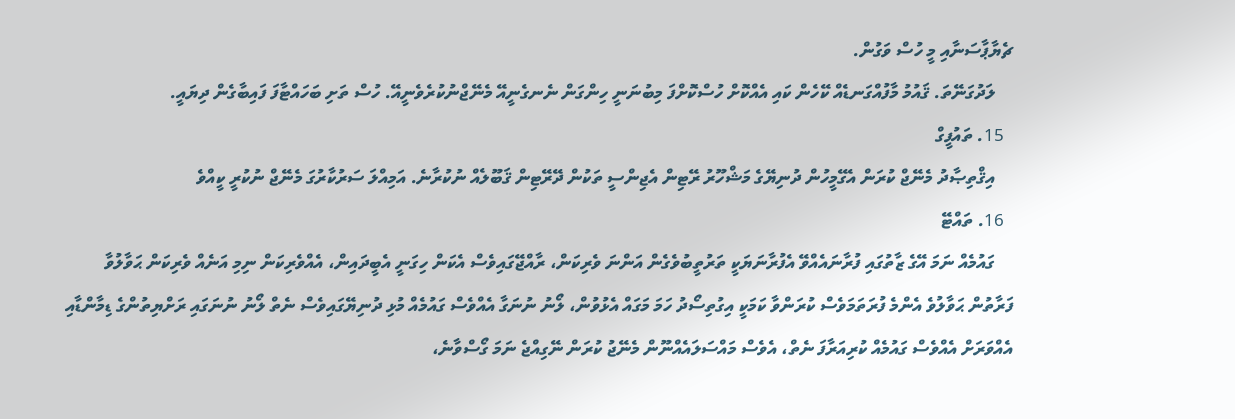ޗެޔާޕާސަނާއި މީ ހުސް ވަގުން.
    ލަދުގަނޭތަ. ޤައުމު މާފުއްގަނޑެއް ކޭހެން ކައި އެއްކޮށް ހުސްކޮށްފަ މިބުނަނީ ހިންގަން ނެނގެނީއޭ މެނޭޖްނުކުރެވެނީއޭ. ހުސް ތަށި ބަހައްޓާފަ ފައިބާގެން ދިޔައީ.
  15. ތައުފީގް
    އިޤްތިޞާދު މެނޭޖް ކުރަން އެގޭމީހުން ދުނިޔޭގެ މަޝްހޫރު ރޭޓިން އެޖިންސީ ތަކުން ދޭރޭޓިން ޤަބޫލެއް ނުކުރާނެ. އަމިއްލަ ސަރުކާރުގަ މެނޭޖް ނުކުރީ ކީއްވެ
  16. ތައްޓޭ
    ގައުމެއް ނަމަ އޭގެ ޒާތުގައި ފުރާނައެއްވޭ އެފުރާނަޔަކީ ތަރުތީބުވެގެން އަންނަ ވެރިކަން، ރާއްޖޭގައިވެސް އެކަން ހިގަނީ އެބީދައިން، އެއްވެރިކަން ނިމި އަނެއް ވެރިކަން ޙަވާލުވާ ފަރާތުން ޙަވާލުވެ އެންމެ ފުރަތަމަވެސް ކުރަންވާ ކަމަކީ އިގުތިސޯދު ހަމަ މަގައް އެޅުވުން، ލޯނު ނުނަގާ އެއްވެސް ގައުމެއް މުޅި ދުނިޔޭގައިވެސް ނެތް ލޯނު ނުނަގައި ރަށްޔިތުންގެ ޑިމާންޑާއި އެއްވަރަށް އެއްވެސް ގައުމެއް ކުރިއަރާފަ ނެތް، އެވެސް މައްސަލައެއްނޫން މެނޭޖު ކުރަން ނޭގިއްޖެ ނަމަ ގޯސްވާނެ،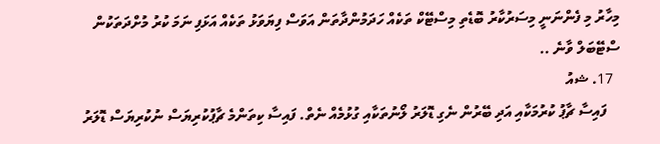މިހާރު މި ފެންނަނީ މިސަރުކާރު ބޮޑެތި މިސްޓޭކް ތަކެއް ހަދަމުންދާތަން އަވަސް ފިޔަވަޅު ތަކެއް އަޅަފި ނަމަ ކުރު މުށްދަތަކުން ސްޓޭބަލް ވާނެ ..
  17. ޝއު
    ފައިސާ ޗާޕު ކުރުމަކާއި އަދި ބޭރުން ނެގި ޑޮލަރު ލޯނުތަކާއި ގުޅުމެއް ނެތް. ފައިސާ ކިތަންމެ ޗާޕުކުރިޔަސް ނުކުރިޔަސް ޑޮލަރު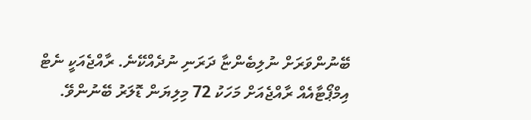ބޭނުންވަރަށް ނުލިބެންޏާ ދަރަނި ނުދެއްކޭނެ. ރާއްޖެއަކީ ނެޓް އިމްޕޯޓާއެއް ރާއްޖެއަށް މަހަކު 72 މިލިޔަން ޑޮލަރު ބޭނުންވޭ.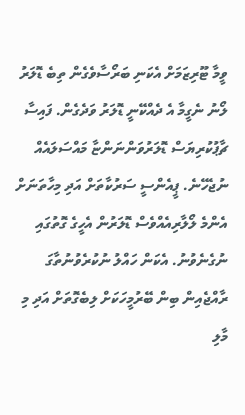ވީމާ ޓޫރިޒަމަށް އެކަނި ބަރޯސާވެގެން ތިބެ ޑޮލަރު ލޯނު ނެގީމާ އެ ދެއްކޭނީ ޑޮލަރު ވަދެގެން. ފައިސާ ޗާޕުކުރިޔަސް ޑޮލަރުވަންނަންޏާ މައްސަލައެއް ނުޖެހޭނެ. ޕީއެންސީ ސަރުކާތަށް އަދި މިހާތަނަށް އެންމެ ލޯލާރިއެއްވެސް ޑޮލަރުން އެހީގެ ގޮތުގައި ނުގެނެވުނު. އެކަން ހައްލު ނުކުރެވުނުތާގަ ރާއްޖެއިން ބިން ބޭރުމީހަކަށް ލިބެގޮތަށް އަދި މި މާލި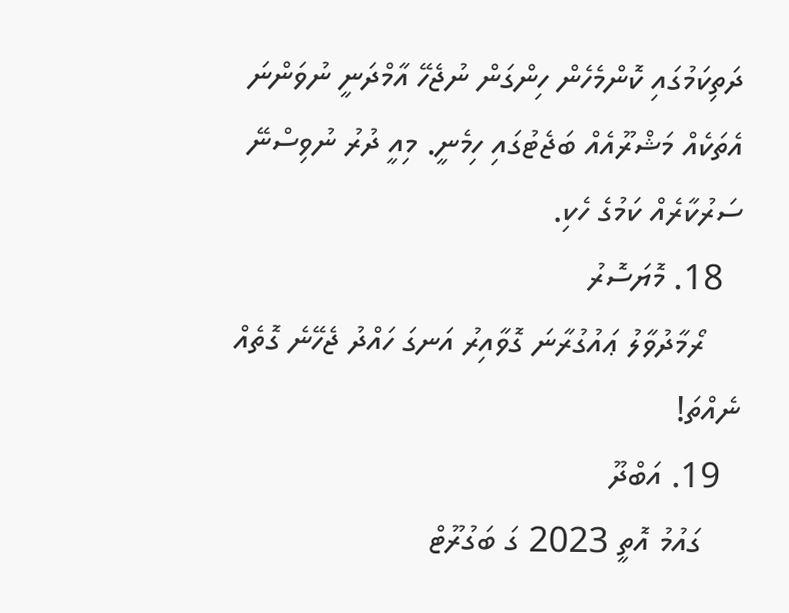ދަތިކަމުގައި ކޮންމެހެން ހިންގަން ނުޖެހޭ އާމްދަނީ ނުވަންނަ އެތަކެއް މަޝްރޫއެއް ބަޖެޓުގައި ހިމެނީ. މިއީ ދުރު ނުވިސްނޭ ސަރުކާރެއް ކަމުގެ ހެކި.
  18. މޮޔަސޮރު
    ރޯމާދުވާލު ޢައުގުރާނަ ގޮވާއިރު އަނގަ ހައްދު ޖެހޭނެ ގޮތެއް ނެއްތަ!
  19. އަބްދޫ
    ގައުމު އޮތީ 2023 ގަ ބަގުރޫޓް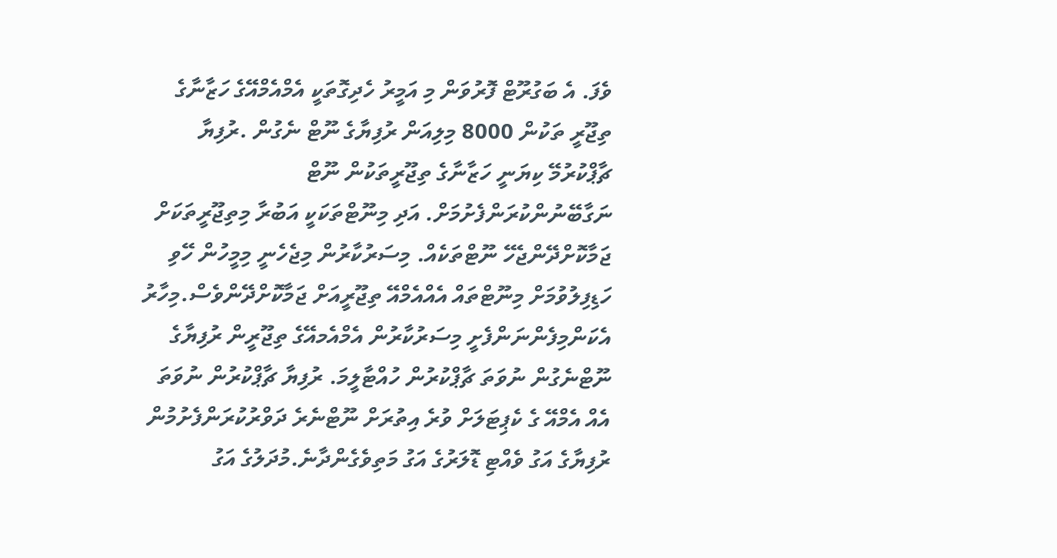ވެފަ. އެ ބަގުރޫޓް ފޮރުވަން މި އަމީރު ހެދިގޮތަކީ އެމްއެމްއޭގެ ހަޒާނާގެ ތިޖޫރީ ތަކުން 8000 މިލިއަން ރުފިޔާގެ ނޫޓް ނެގުން .ރުފިޔާ ޗާޕްކުރުމޭ ކިޔަނީ ހަޒާނާގެ ތިޖޫރީތަކުން ނޫޓް ނަގާބޭނުންކުރަންފެށުމަށް. އަދި މިނޫޓްތަކަކީ އަބުރާ މިތިޖޫރީތަކަށް ޖަމާކޮށްދޭންޖެހޭ ނޫޓްތަކެއް. މިސަރުކާރުން މިޖެހެނީ މިމީހުން ހޭވި ހަޑިފިލުވުމަށް މިނޫޓްތައް އެއްއެމްއޭ ތިޖޫރީއަށް ޖަމާކޮށްދޭންވެސް.މިހާރު އެކަންމިފެންނަންފެށީ މިސަރުކާރުން އެމްއެމއޭގެ ތިޖޫރީން ރުފިޔާގެ ނޫޓްނެގުން ނުވަތަ ޗާޕްކުރުން ހުއްޓާލީމަ. ރުފިޔާ ޗާޕްކުރުން ނުވަތަ އެއް އެމްއޭ ގެ ކެޕިޓަލަށް ވުރެ އިތުރަށް ނޫޓްނެރެ ދަވްރުކުރަންފެށުމުން ރުފިޔާގެ އަގު ވެއްޓި ޑޮލަރުގެ އަގު މަތިވެގެންދާނެ.މުދަލުގެ އަގު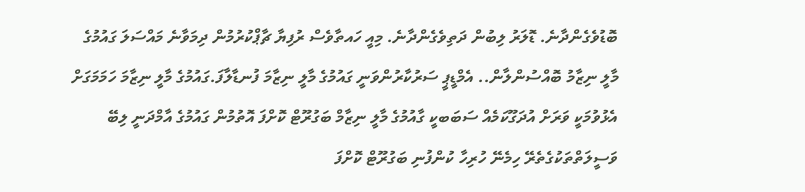ބޮޑުވެގެންދާނެ. ޑޮލަރު ލިބުން ދަތިވެގެންދާނެ. މިއީ ހައތާވެސް ރުފިޔާ ޗާޕްކުރުމުން ދިމަވާނެ މައްސަލަ ގައުމުގެ މާލީ ނިޒާމު ބޮއްސުންލާން.. އެމްޑީޕީ ސަރުކާރުންވަނީ ގައުމުގެ މާލީ ނިޒާމަ ފުނޑާލާފަ.ގައުމުގެ މާލީ ނިޒާމަ ހަމަމަގަށް އެޅުވުމަކީ ވަރަށް އުދަގޫކަމެއް ސަބަބކީ ގާއުމުގެ މާލީ ނިޒާމް ބަގުރޫޓް ކޮށްފަ އޮތުމުން ގައުމުގެ އާމްދަނީ ލިބޭ ވަސީލަތްތަކުގެތެރޭ ހިމެނޭ ހުރިހާ ކުންފުނި ބަގުރޫޓް ކޮށްފަ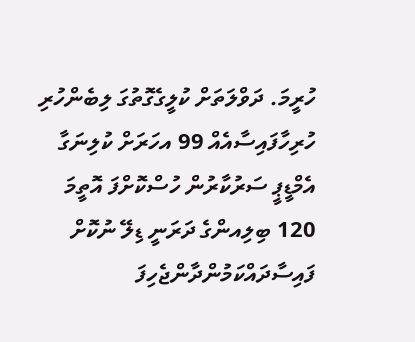ހުރީމަ. ދަވްލަތަށް ކުލީގެގޮތުގަ ލިބެންހުރި ހުރިހާފައިސާއެއް 99 އހަރަށް ކުލިނަގާ އެމްޑީޕީ ސަރުކާރުން ހުސްކޮށްފަ އޮތީމަ 120 ބިލިއންގެ ދަރަނީ ޑިލޭ ނުކޮށް ފައިސާދައްކަމުންދާންޖެހިފަ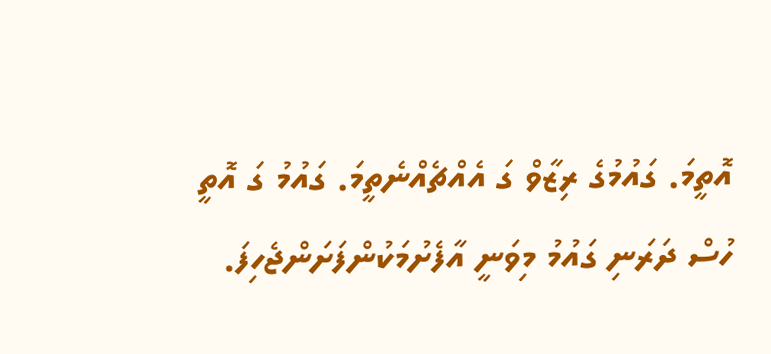އޮތީމަ. ގައުމުގެ ރިޒާވް ގަ އެއްޗެއްނެތީމަ. ގައުމު ގަ އޮތީ ހުސް ދަރަނި ގައުމު މިވަނީ އާފެށުމަކުންފަށަންޖެހިފަ.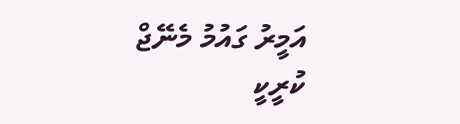އަމީރު ގައުމު މެނޭޖް ކުރީކީ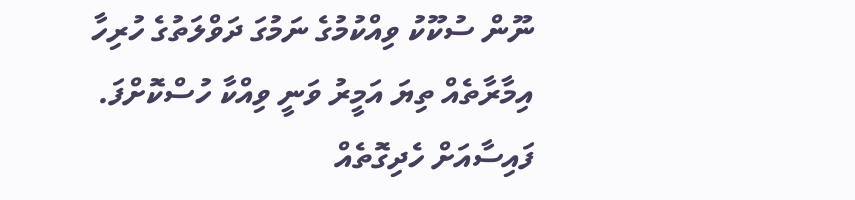ނޫން ސުކޫކު ވިއްކުމުގެ ނަމުގަ ދަވްލަތުގެ ހުރިހާ އިމާރާތެއް ތިޔަ އަމީރު ވަނީ ވިއްކާ ހުސްކޮށްފަ. ފައިސާއަށް ހެދިގޮތެއް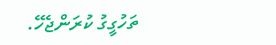ތަހުގީގު ކުރަންޖެހޭ.